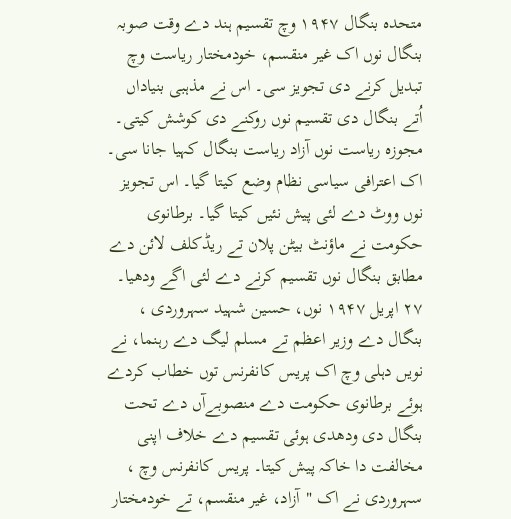متحدہ بنگال ۱۹۴۷ وچ تقسیم ہند دے وقت صوبہ بنگال نوں اک غیر منقسم، خودمختار ریاست وچ تبدیل کرنے دی تجویز سی۔ اس نے مذہبی بنیاداں اُتے بنگال دی تقسیم نوں روکنے دی کوشش کيتی۔ مجوزہ ریاست نوں آزاد ریاست بنگال کہیا جانا سی۔ اک اعترافی سیاسی نظام وضع کيتا گیا۔ اس تجویز نوں ووٹ دے لئی پیش نئيں کيتا گیا۔ برطانوی حکومت نے ماؤنٹ بیٹن پلان تے ریڈکلف لائن دے مطابق بنگال نوں تقسیم کرنے دے لئی اگے ودھیا۔
۲۷ اپریل ۱۹۴۷ نوں، حسین شہید سہروردی ، بنگال دے وزیر اعظم تے مسلم لیگ دے رہنما، نے نويں دہلی وچ اک پریس کانفرنس توں خطاب کردے ہوئے برطانوی حکومت دے منصوبےآں دے تحت بنگال دی ودھدی ہوئی تقسیم دے خلاف اپنی مخالفت دا خاکہ پیش کيتا۔ پریس کانفرنس وچ ، سہروردی نے اک "آزاد، غیر منقسم، تے خودمختار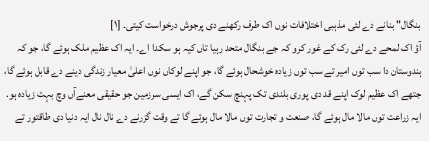بنگال" بنانے دے لئی مذہبی اختلافات نوں اک طرف رکھنے دی پرجوش درخواست کيتی۔ [۱]
آؤ اک لمحے دے لئی رک کے غور کرو کہ جے بنگال متحد رہیا تاں کيہ ہو سکدا اے۔ ایہ اک عظیم ملک ہوئے گا، جو کہ ہندوستان دا سب توں امیر تے سب توں زیادہ خوشحال ہوئے گا، جو اپنے لوکاں نوں اعلیٰ معیار زندگی دینے دے قابل ہوئے گا، جتھے اک عظیم لوک اپنے قد دی پوری بلندی تک پہنچ سکن گے، اک ایسی سرزمین جو حقیقی معنےآں وچ بہت زیادہ ہو. ایہ زراعت توں مالا مال ہوئے گا، صنعت و تجارت توں مالا مال ہوئے گا تے وقت گزرنے دے نال نال ایہ دنیا دی طاقتور تے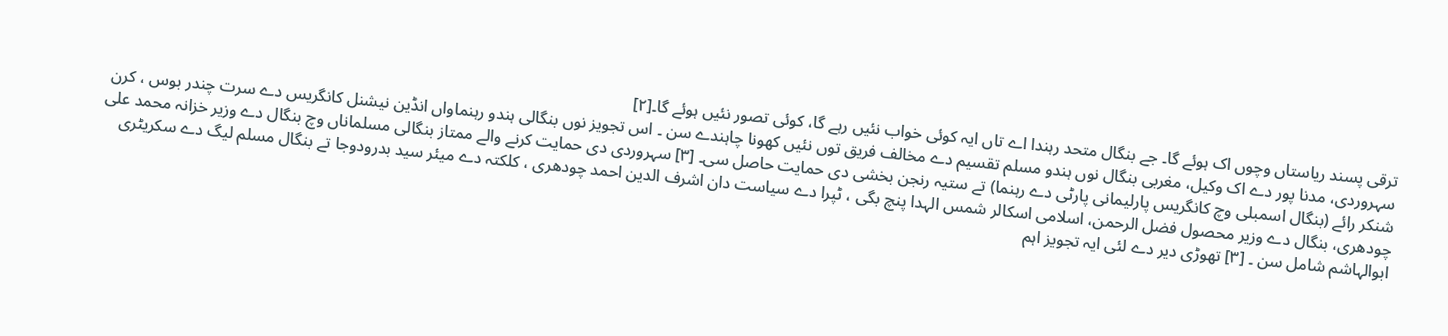ترقی پسند ریاستاں وچوں اک ہوئے گا۔ جے بنگال متحد رہندا اے تاں ایہ کوئی خواب نئيں رہے گا، کوئی تصور نئيں ہوئے گا۔[۲]
سہروردی، مدنا پور دے اک وکیل، مغربی بنگال نوں ہندو مسلم تقسیم دے مخالف فریق توں نئيں کھونا چاہندے سن ۔ اس تجویز نوں بنگالی ہندو رہنماواں انڈین نیشنل کانگریس دے سرت چندر بوس ، کرن شنکر رائے (بنگال اسمبلی وچ کانگریس پارلیمانی پارٹی دے رہنما) تے ستیہ رنجن بخشی دی حمایت حاصل سی۔ [۳] سہروردی دی حمایت کرنے والے ممتاز بنگالی مسلماناں وچ بنگال دے وزیر خزانہ محمد علی چودھری، بنگال دے وزیر محصول فضل الرحمن، اسلامی اسکالر شمس الہدا پنچ بگی ، ٹپرا دے سیاست دان اشرف الدین احمد چودھری ، کلکتہ دے میئر سید بدرودوجا تے بنگال مسلم لیگ دے سکریٹری ابوالہاشم شامل سن ۔ [۳] تھوڑی دیر دے لئی ایہ تجویز اہم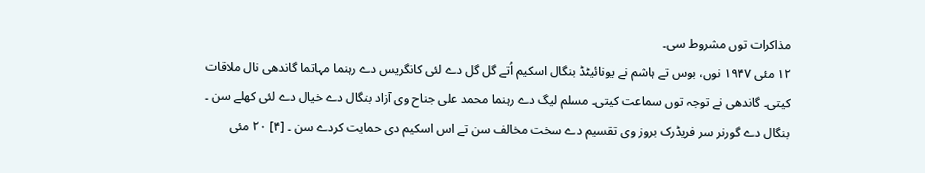مذاکرات توں مشروط سی۔
۱۲ مئی ۱۹۴۷ نوں، بوس تے ہاشم نے یونائیٹڈ بنگال اسکیم اُتے گل گل دے لئی کانگریس دے رہنما مہاتما گاندھی نال ملاقات کيتی۔ گاندھی نے توجہ توں سماعت کيتی۔ مسلم لیگ دے رہنما محمد علی جناح وی آزاد بنگال دے خیال دے لئی کھلے سن ۔ بنگال دے گورنر سر فریڈرک بروز وی تقسیم دے سخت مخالف سن تے اس اسکیم دی حمایت کردے سن ۔ [۴] ۲۰ مئی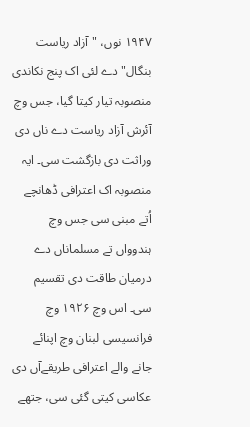۱۹۴۷ نوں، "آزاد ریاست بنگال" دے لئی اک پنج نکاندی منصوبہ تیار کيتا گیا، جس وچ آئرش آزاد ریاست دے ناں دی وراثت دی بازگشت سی۔ ایہ منصوبہ اک اعترافی ڈھانچے اُتے مبنی سی جس وچ ہندوواں تے مسلماناں دے درمیان طاقت دی تقسیم سی۔ اس وچ ۱۹۲۶ وچ فرانسیسی لبنان وچ اپنائے جانے والے اعترافی طریقےآں دی عکاسی کيتی گئی سی، جتھے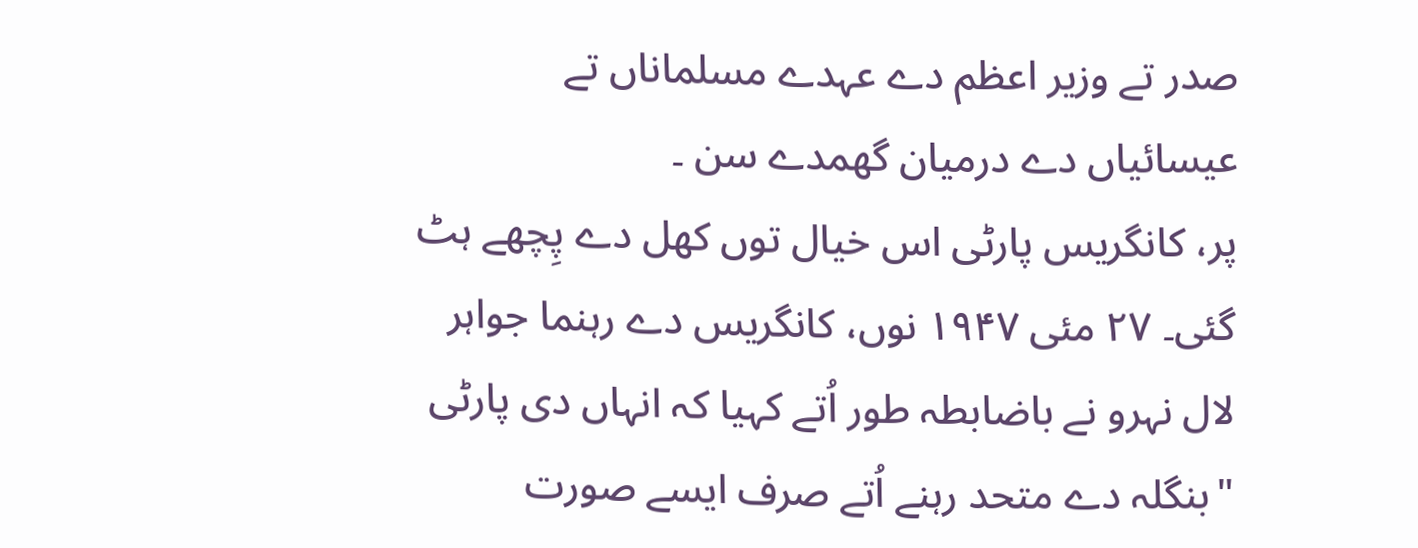صدر تے وزیر اعظم دے عہدے مسلماناں تے عیسائیاں دے درمیان گھمدے سن ۔
پر، کانگریس پارٹی اس خیال توں کھل دے پِچھے ہٹ گئی۔ ۲۷ مئی ۱۹۴۷ نوں، کانگریس دے رہنما جواہر لال نہرو نے باضابطہ طور اُتے کہیا کہ انہاں دی پارٹی "بنگلہ دے متحد رہنے اُتے صرف ايسے صورت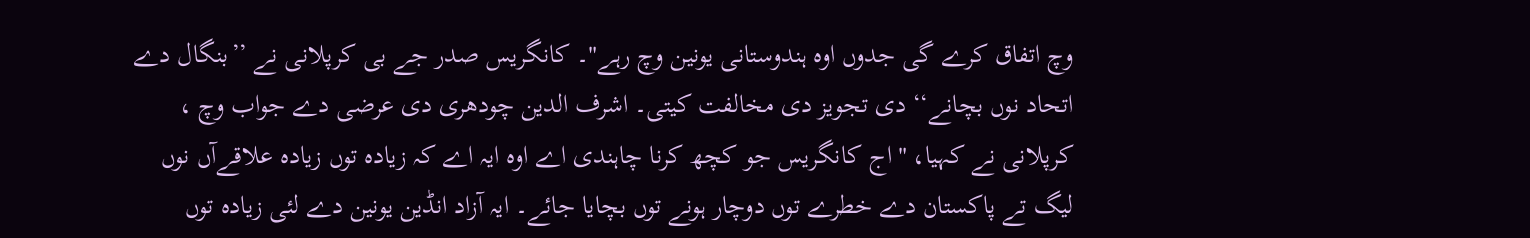وچ اتفاق کرے گی جدوں اوہ ہندوستانی یونین وچ رہے"۔ کانگریس صدر جے بی کرپلانی نے ’’بنگال دے اتحاد نوں بچانے‘‘ دی تجویز دی مخالفت کيتی۔ اشرف الدین چودھری دی عرضی دے جواب وچ ، کرپلانی نے کہیا، "اج کانگریس جو کچھ کرنا چاہندی اے اوہ ایہ اے کہ زیادہ توں زیادہ علاقےآں نوں لیگ تے پاکستان دے خطرے توں دوچار ہونے توں بچایا جائے۔ ایہ آزاد انڈین یونین دے لئی زیادہ توں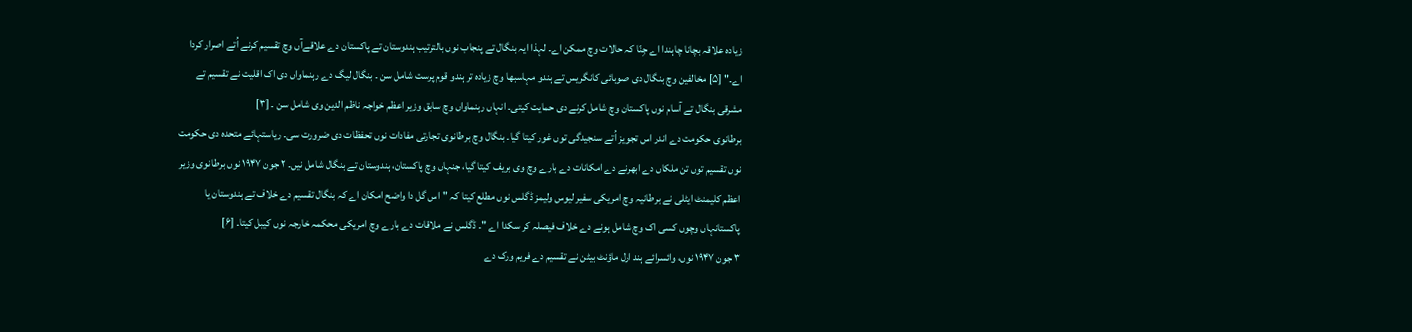زیادہ علاقہ بچانا چاہندا اے جِنّا کہ حالات وچ ممکن اے۔ لہذا ایہ بنگال تے پنجاب نوں بالترتیب ہندوستان تے پاکستان دے علاقےآں وچ تقسیم کرنے اُتے اصرار کردا اے۔" [۵] مخالفین وچ بنگال دی صوبائی کانگریس تے ہندو مہاسبھا وچ زیادہ تر ہندو قوم پرست شامل سن ۔ بنگال لیگ دے رہنماواں دی اک اقلیت نے تقسیم تے مشرقی بنگال تے آسام نوں پاکستان وچ شامل کرنے دی حمایت کيتی۔ انہاں رہنماواں وچ سابق وزیر اعظم خواجہ ناظم الدین وی شامل سن ۔ [۳]
برطانوی حکومت دے اندر اس تجویز اُتے سنجیدگی توں غور کيتا گیا۔ بنگال وچ برطانوی تجارتی مفادات نوں تحفظات دی ضرورت سی۔ ریاستہائے متحدہ دی حکومت نوں تقسیم توں تن ملکاں دے ابھرنے دے امکانات دے بارے وچ وی بریف کيتا گیا، جنہاں وچ پاکستان، ہندوستان تے بنگال شامل نيں۔ ۲ جون ۱۹۴۷ نوں برطانوی وزیر اعظم کلیمنٹ ایٹلی نے برطانیہ وچ امریکی سفیر لیوس ولیمز ڈگلس نوں مطلع کيتا کہ "اس گل دا واضح امکان اے کہ بنگال تقسیم دے خلاف تے ہندوستان یا پاکستانہاں وچوں کسی اک وچ شامل ہونے دے خلاف فیصلہ کر سکدا اے "۔ ڈگلس نے ملاقات دے بارے وچ امریکی محکمہ خارجہ نوں کیبل کيتا۔ [۶]
۳ جون ۱۹۴۷ نوں، وائسرائے ہند ارل ماؤنٹ بیٹن نے تقسیم دے فریم ورک دے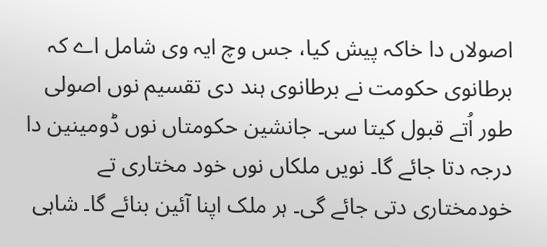اصولاں دا خاکہ پیش کیا، جس وچ ایہ وی شامل اے کہ برطانوی حکومت نے برطانوی ہند دی تقسیم نوں اصولی طور اُتے قبول کيتا سی۔ جانشین حکومتاں نوں ڈومینین دا درجہ دتا جائے گا۔ نويں ملکاں نوں خود مختاری تے خودمختاری دتی جائے گی۔ ہر ملک اپنا آئین بنائے گا۔ شاہی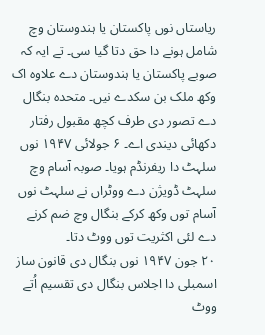ریاستاں نوں پاکستان یا ہندوستان وچ شامل ہونے دا حق دتا گیا سی۔ تے ایہ کہ صوبے پاکستان یا ہندوستان دے علاوہ اک وکھ ملک بن سکدے نيں۔ متحدہ بنگال دے تصور دی طرف کچھ مقبول رفتار دکھائی دیندی اے۔ ۶ جولائی ۱۹۴۷ نوں سلہٹ دا ریفرنڈم ہويا۔ صوبہ آسام وچ سلہٹ ڈویژن دے ووٹراں نے سلہٹ نوں آسام توں وکھ کرکے بنگال وچ ضم کرنے دے لئی اکثریت توں ووٹ دتا۔
۲۰ جون ۱۹۴۷ نوں بنگال دی قانون ساز اسمبلی دا اجلاس بنگال دی تقسیم اُتے ووٹ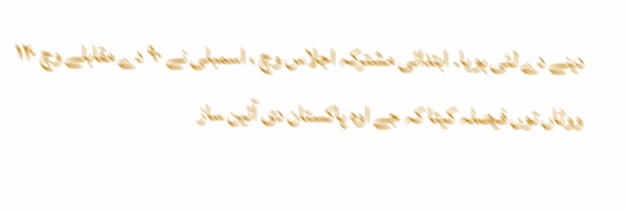دینے دے لئی ہويا۔ ابتدائی مشترکہ اجلاس وچ ، اسمبلی نے ۹۰ دے مقابلے وچ ۱۲۰ ووٹاں توں فیصلہ کيتا کہ جے اوہ پاکستان دی آئین ساز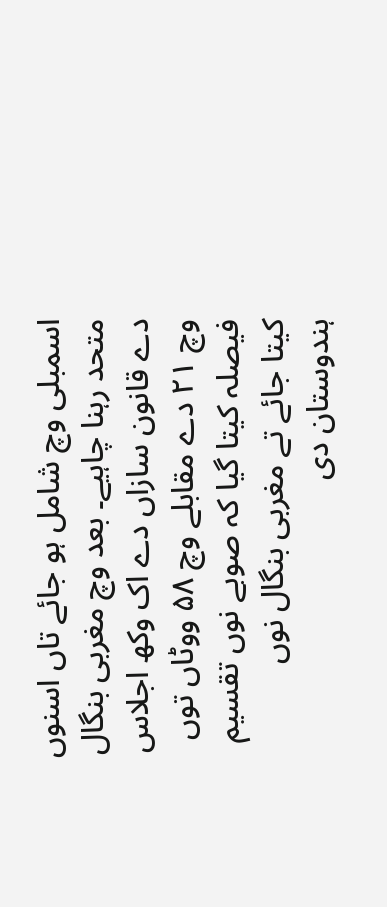اسمبلی وچ شامل ہو جائے تاں اسنوں متحد رہنا چاہیے۔ بعد وچ مغربی بنگال دے قانون سازاں دے اک وکھ اجلاس وچ ۲۱ دے مقابلے وچ ۵۸ ووٹاں توں فیصلہ کيتا گیا کہ صوبے نوں تقسیم کيتا جائے تے مغربی بنگال نوں ہندوستان دی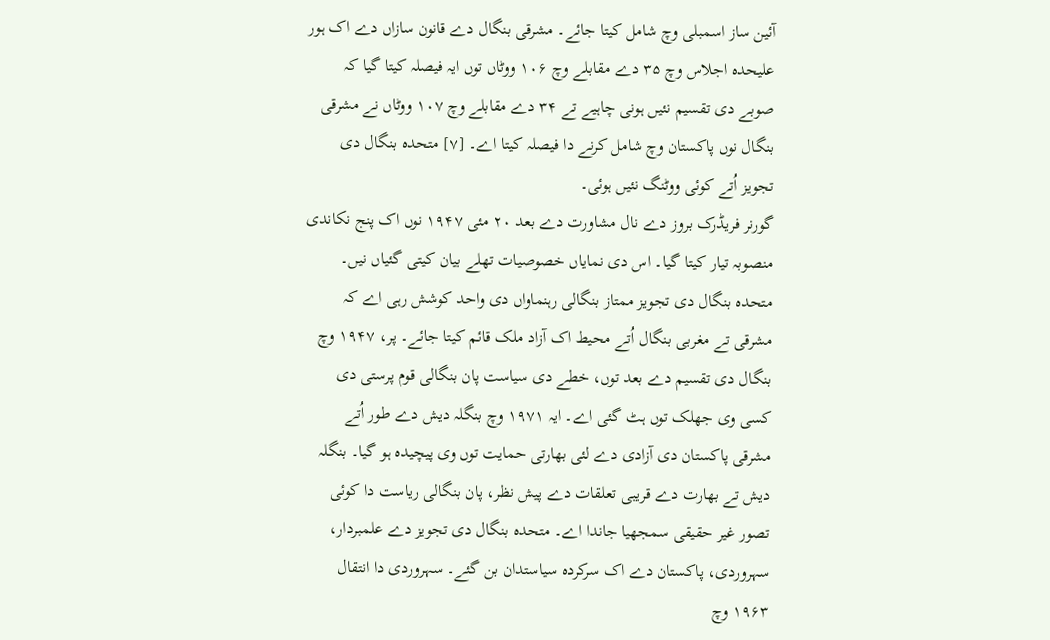آئین ساز اسمبلی وچ شامل کيتا جائے۔ مشرقی بنگال دے قانون سازاں دے اک ہور علیحدہ اجلاس وچ ۳۵ دے مقابلے وچ ۱۰۶ ووٹاں توں ایہ فیصلہ کيتا گیا کہ صوبے دی تقسیم نئيں ہونی چاہیے تے ۳۴ دے مقابلے وچ ۱۰۷ ووٹاں نے مشرقی بنگال نوں پاکستان وچ شامل کرنے دا فیصلہ کيتا اے۔ [۷] متحدہ بنگال دی تجویز اُتے کوئی ووٹنگ نئيں ہوئی۔
گورنر فریڈرک بروز دے نال مشاورت دے بعد ۲۰ مئی ۱۹۴۷ نوں اک پنج نکاندی منصوبہ تیار کيتا گیا۔ اس دی نمایاں خصوصیات تھلے بیان کيتی گئیاں نيں۔
متحدہ بنگال دی تجویز ممتاز بنگالی رہنماواں دی واحد کوشش رہی اے کہ مشرقی تے مغربی بنگال اُتے محیط اک آزاد ملک قائم کيتا جائے۔ پر، ۱۹۴۷ وچ بنگال دی تقسیم دے بعد توں، خطے دی سیاست پان بنگالی قوم پرستی دی کسی وی جھلک توں ہٹ گئی اے۔ ایہ ۱۹۷۱ وچ بنگلہ دیش دے طور اُتے مشرقی پاکستان دی آزادی دے لئی بھارتی حمایت توں وی پیچیدہ ہو گیا۔ بنگلہ دیش تے بھارت دے قریبی تعلقات دے پیش نظر، پان بنگالی ریاست دا کوئی تصور غیر حقیقی سمجھیا جاندا اے۔ متحدہ بنگال دی تجویز دے علمبردار، سہروردی، پاکستان دے اک سرکردہ سیاستدان بن گئے۔ سہروردی دا انتقال ۱۹۶۳ وچ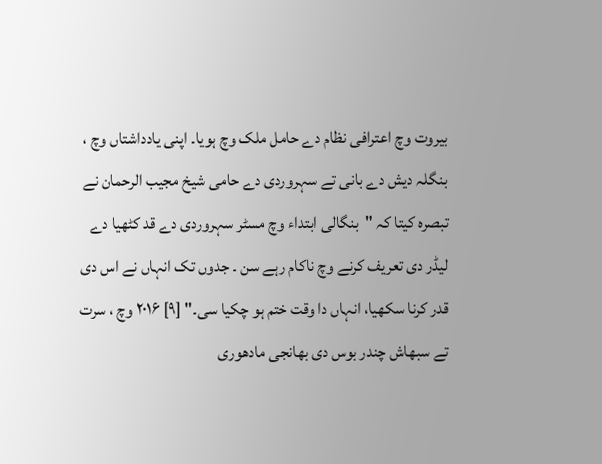بیروت وچ اعترافی نظام دے حامل ملک وچ ہويا۔ اپنی یادداشتاں وچ ، بنگلہ دیش دے بانی تے سہروردی دے حامی شیخ مجیب الرحمان نے تبصرہ کيتا کہ "بنگالی ابتداء وچ مسٹر سہروردی دے قد کٹھیا دے لیڈر دی تعریف کرنے وچ ناکام رہے سن ۔ جدوں تک انہاں نے اس دی قدر کرنا سکھیا، انہاں دا وقت ختم ہو چکيا سی۔" [۹] ۲۰۱۶ وچ ، سرت تے سبھاش چندر بوس دی بھانجی مادھوری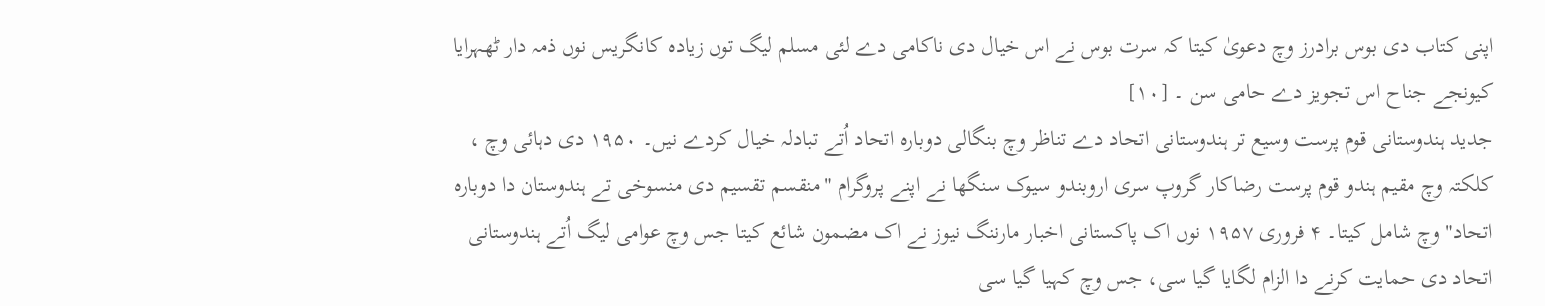اپنی کتاب دی بوس برادرز وچ دعویٰ کيتا کہ سرت بوس نے اس خیال دی ناکامی دے لئی مسلم لیگ توں زیادہ کانگریس نوں ذمہ دار ٹھہرایا کیونجے جناح اس تجویز دے حامی سن ۔ [۱۰]
جدید ہندوستانی قوم پرست وسیع تر ہندوستانی اتحاد دے تناظر وچ بنگالی دوبارہ اتحاد اُتے تبادلہ خیال کردے نيں۔ ۱۹۵۰ دی دہائی وچ ، کلکتہ وچ مقیم ہندو قوم پرست رضاکار گروپ سری اروبندو سیوک سنگھا نے اپنے پروگرام "منقسم تقسیم دی منسوخی تے ہندوستان دا دوبارہ اتحاد" وچ شامل کيتا۔ ۴ فروری ۱۹۵۷ نوں اک پاکستانی اخبار مارننگ نیوز نے اک مضمون شائع کيتا جس وچ عوامی لیگ اُتے ہندوستانی اتحاد دی حمایت کرنے دا الزام لگایا گیا سی، جس وچ کہیا گیا سی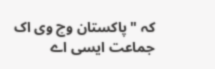کہ "پاکستان وچ وی اک جماعت ایسی اے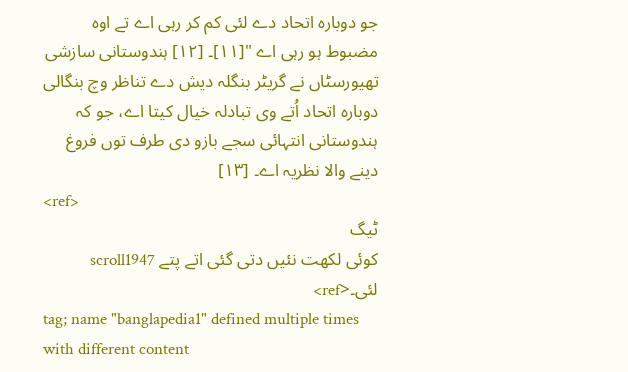جو دوبارہ اتحاد دے لئی کم کر رہی اے تے اوہ مضبوط ہو رہی اے "[۱۱]۔ [۱۲] ہندوستانی سازشی تھیورسٹاں نے گریٹر بنگلہ دیش دے تناظر وچ بنگالی دوبارہ اتحاد اُتے وی تبادلہ خیال کيتا اے، جو کہ ہندوستانی انتہائی سجے بازو دی طرف توں فروغ دینے والا نظریہ اے۔ [۱۳]
<ref>
ٹیگ
کوئی لکھت نئیں دتی گئی اتے پتے scroll1947
لئی۔<ref>
tag; name "banglapedia1" defined multiple times with different content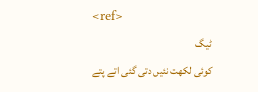<ref>
ٹیگ
کوئی لکھت نئیں دتی گئی اتے پتے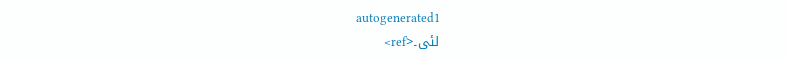autogenerated1
لئی۔<ref>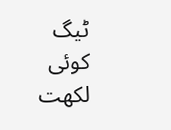ٹیگ
کوئی لکھت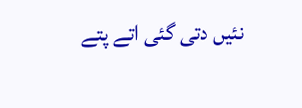نئیں دتی گئی اتے پتے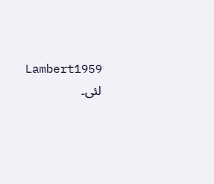Lambert1959
لئی۔